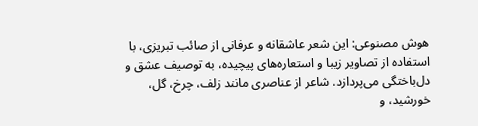هوش مصنوعی: این شعر عاشقانه و عرفانی از صائب تبریزی، با استفاده از تصاویر زیبا و استعاره‌های پیچیده، به توصیف عشق و دل‌باختگی می‌پردازد. شاعر از عناصری مانند زلف، چرخ، گل، خورشید، و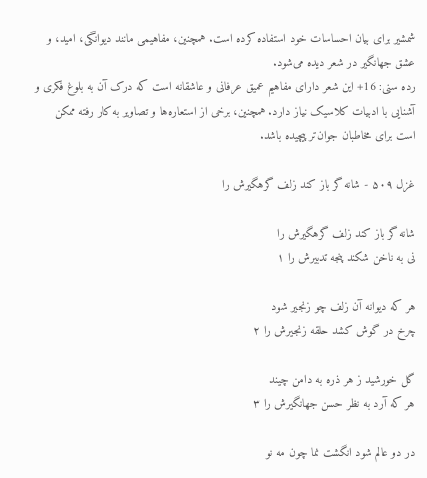شمشیر برای بیان احساسات خود استفاده کرده است. همچنین، مفاهیمی مانند دیوانگی، امید، و عشق جهانگیر در شعر دیده می‌شود.
رده سنی: 16+ این شعر دارای مفاهیم عمیق عرفانی و عاشقانه است که درک آن به بلوغ فکری و آشنایی با ادبیات کلاسیک نیاز دارد. همچنین، برخی از استعاره‌ها و تصاویر به کار رفته ممکن است برای مخاطبان جوان‌تر پیچیده باشد.

غزل ۵۰۹ - شانه گر باز کند زلف گرهگیرش را

شانه گر باز کند زلف گرهگیرش را
نی به ناخن شکند پنجه تدبیرش را ۱

هر که دیوانه آن زلف چو زنجیر شود
چرخ در گوش کشد حلقه زنجیرش را ۲

گل خورشید ز هر ذره به دامن چیند
هر که آرد به نظر حسن جهانگیرش را ۳

در دو عالم شود انگشت نما چون مه نو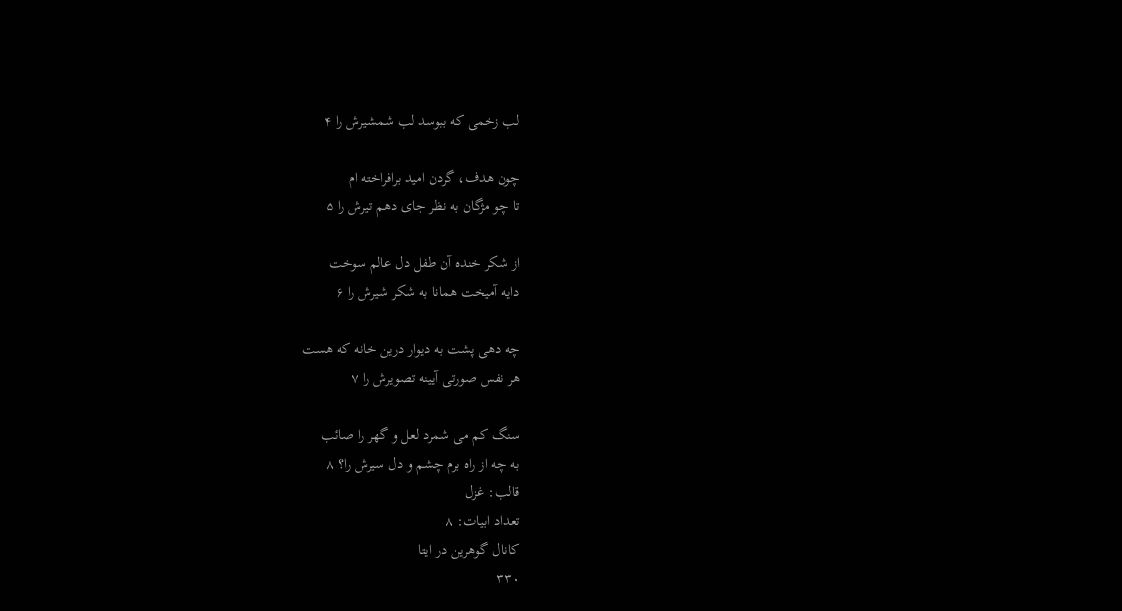لب زخمی که ببوسد لب شمشیرش را ۴

چون هدف، گردن امید برافراخته ام
تا چو مژگان به نظر جای دهم تیرش را ۵

از شکر خنده آن طفل دل عالم سوخت
دایه آمیخت همانا به شکر شیرش را ۶

چه دهی پشت به دیوار درین خانه که هست
هر نفس صورتی آیینه تصویرش را ۷

سنگ کم می شمرد لعل و گهر را صائب
به چه از راه برم چشم و دل سیرش را؟ ۸
قالب: غزل
تعداد ابیات: ۸
کانال گوهرین در ایتا
۳۳۰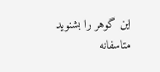این گوهر را بشنوید
متاسفانه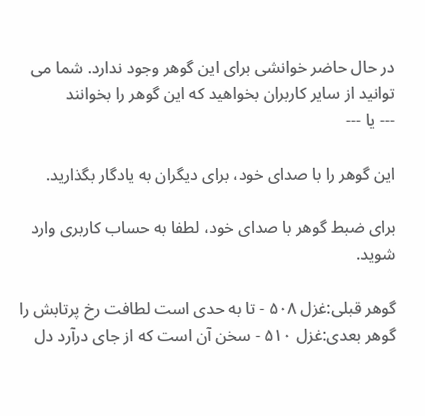در حال حاضر خوانشی برای این گوهر وجود ندارد. شما می توانید از سایر کاربران بخواهید که این گوهر را بخوانند
--- یا ---

این گوهر را با صدای خود، برای دیگران به یادگار بگذارید.

برای ضبط گوهر با صدای خود، لطفا به حساب کاربری وارد شوید.

گوهر قبلی:غزل ۵۰۸ - تا به حدی است لطافت رخ پرتابش را
گوهر بعدی:غزل ۵۱۰ - سخن آن است که از جای درآرد دل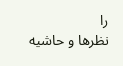را
نظرها و حاشیه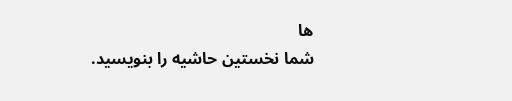ها
شما نخستین حاشیه را بنویسید.